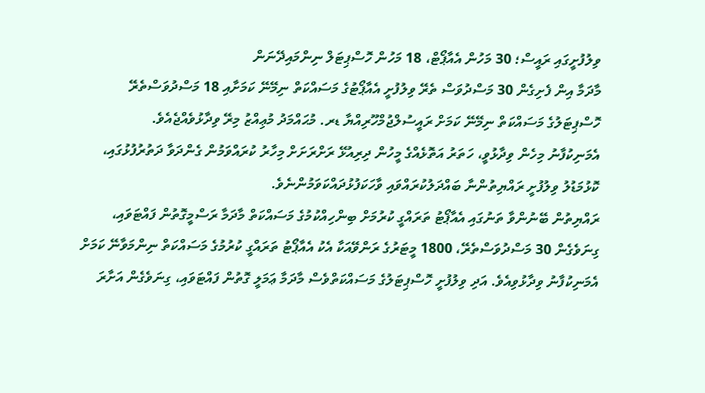ވިލުފުށީގައި ރައީސް؛ 30 މަހުން އެއާޕޯޓް، 18 މަހުން ހޮސްޕިޓަލް ނިންމައިދޭނަން
މާދަމާ އިން ފެށިގެން 30 މަސްދުވަސް ތެރޭ ވިލުފުށީ އެއާޕޯޓުގެ މަސައްކަތް ނިމޭނޭ ކަމަށާއި 18 މަސްދުވަސްތެރޭ ހޮސްޕިޓަލުގެ މަސައްކަތް ނިމޭނޭ ކަމަށް ރައީސުލްޖުމްހޫރިއްޔާ ޑރ. މުޙައްމަދު މުޢިއްޒު މިރޭ ވިދާޅުވެއްޖެއެވެ.
އެމަނިކުފާނު މިހެން ވިދާޅުވީ، ހަތަރު އަތޮޅެއްގެ މީހުން ދިރިއުޅޭ ރަށްރަށަށް މިހާރު ކުރައްވަމުން ގެންދަވާ ދަތުރުފުޅުގައި، ކޮޅުމަޑުލު ވިލުފުށީ ރައްޔިތުންނާ ބައްދަލުކުރައްވައި ވާހަކަފުޅުދައްކަވަމުންނެވެ.
ރައްޔިތުން ބޭނުންވާ ތަނުގައި އެއާޕޯޓު ތަރައްގީ ކުރުމަށް ބިންހިއްކުމުގެ މަސައްކަތް މާދަމާ ރަސްމީގޮތުން ފައްޓަވައި، ގިނަވެގެން 30 މަސްދުވަސްތެރޭ، 1800 މީޓަރުގެ ރަންވޭއަކާ އެކު އެއާޕޯޓު ތަރައްގީ ކުރުމުގެ މަސައްކަތް ނިންމަވާނޭ ކަމަށް އެމަނިކުފާނު ވިދާޅުވިއެވެ. އަދި ވިލުފުށީ ހޮސްޕިޓަލުގެ މަސައްކަތްވެސް މާދަމާ ޢަމަލީ ގޮތުން ފައްޓަވައި، ގިނަވެގެން އަށާރަ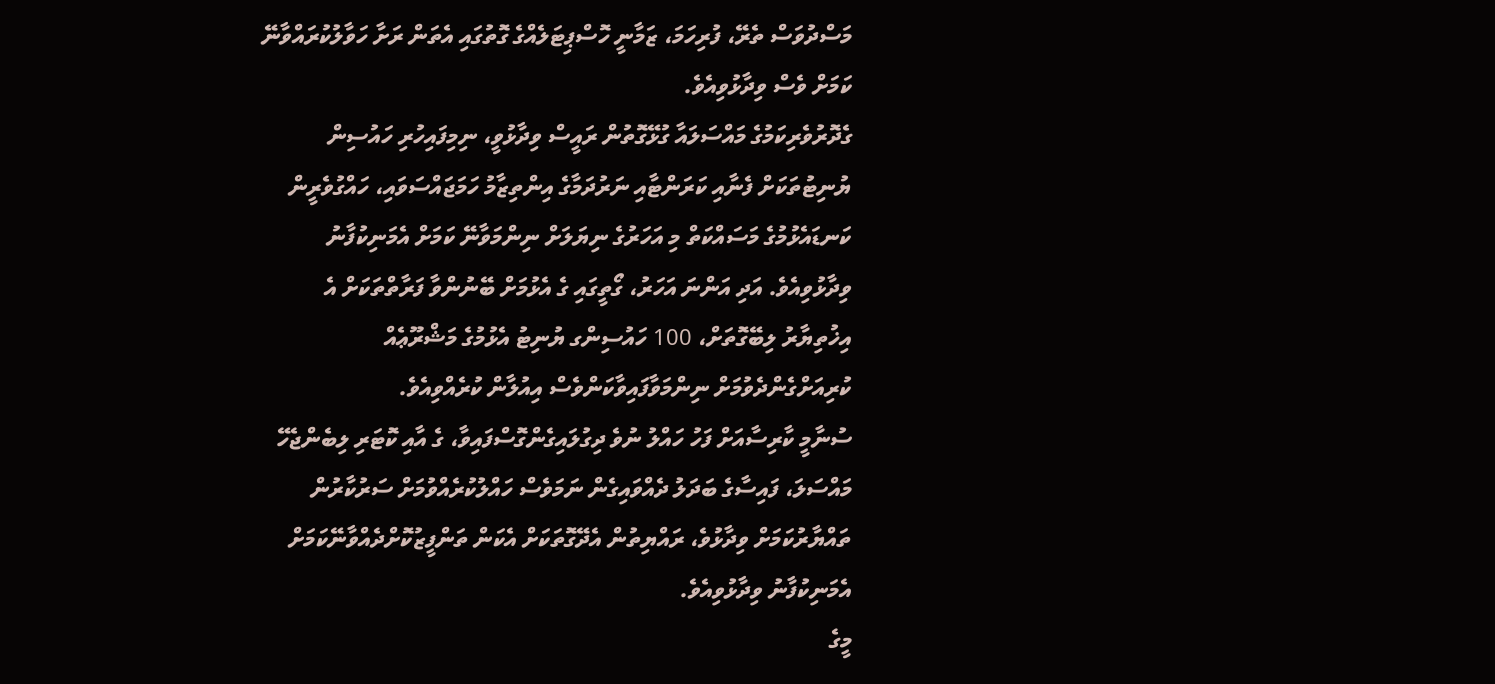މަސްދުވަސް ތެރޭ، ފުރިހަމަ، ޒަމާނީ ހޮސްޕިޓަލެއްގެ ގޮތުގައި އެތަން ރަށާ ހަވާލުކުރައްވާނޭ ކަމަށް ވެސް ވިދާޅުވިއެވެ.
ގެދޮރުވެރިކަމުގެ މައްސަލައާ ގުޅޭގޮތުން ރައީސް ވިދާޅުވީ، ނިމިފައިހުރި ހައުސިން ޔުނިޓުތަކަށް ފެނާއި ކަރަންޓާއި ނަރުދަމާގެ އިންތިޒާމު ހަމަޖައްސަވައި، ހައްގުވެރީން ކަނޑައެޅުމުގެ މަސައްކަތް މި އަހަރުގެ ނިޔަލަށް ނިންމަވާނޭ ކަމަށް އެމަނިކުފާނު ވިދާޅުވިއެވެ. އަދި އަންނަ އަހަރު، ގޯތީގައި ގެ އެޅުމަށް ބޭނުންވާ ފަރާތްތަކަށް އެ އިޚުތިޔާރު ލިބޭގޮތަށް، 100 ހައުސިންގ ޔުނިޓު އެޅުމުގެ މަޝްރޫޢެއް ކުރިއަށްގެންދެވުމަށް ނިންމަވާފައިވާކަންވެސް އިއުލާން ކުރެއްވިއެވެ.
ސުނާމީ ކާރިސާއަށް ފަހު ހައްލު ނުވެ ދިގުލައިގެންގޮސްފައިވާ، ގެ އާއި ކޮޓަރި ލިބެންޖެހޭ މައްސަލަ، ފައިސާގެ ބަދަލު ދެއްވައިގެން ނަމަވެސް ހައްލުކުރެއްވުމަށް ސަރުކާރުން ތައްޔާރުކަމަށް ވިދާޅުވެ، ރައްޔިތުން އެދޭގޮތަކަށް އެކަން ތަންފީޒުކޮށްދެއްވާނޭކަމަށް އެމަނިކުފާނު ވިދާޅުވިއެވެ.
މީގެ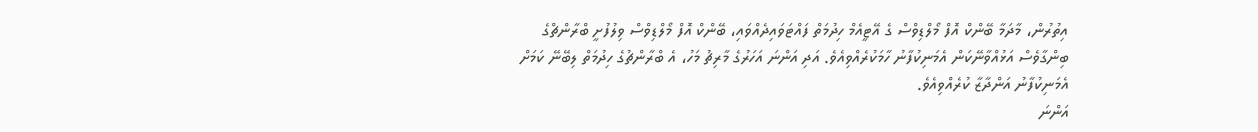އިތުރުން، މާދަމާ ބޭންކް އޮފް މޯލްޑިވްސް ގެ އޭޓީއެމް ހިދުމަތް ފައްޓަވައިދެއްވައި، ބޭންކް އޮފް މޯލްޑިވްސް ވިލުފުށީ ބްރާންޗްގެ ބިންގާވެސް އަޅުއްވާނޭކަން އެމަނިކުފާނު ހާމަކުރެއްވިއެވެ. އަދި އަންނަ އަހަރުގެ މާރިޗު މަހު، އެ ބްރާންޗުގެ ހިދުމަތް ލިބޭނޭ ކަމަށް އެމަނިކުފާނު އަންދާޒާ ކުރެއްވިއެވެ.
އަންނަ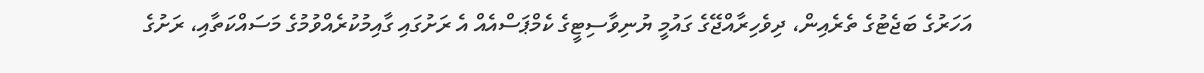އަހަރުގެ ބަޖެޓުގެ ތެރެއިން، ދިވެހިރާއްޖޭގެ ގައުމީ ޔުނިވާސިޓީގެ ކެމްޕަސްއެއް އެ ރަށުގައި ގާއިމުކުރެއްވުމުގެ މަސައްކަތާއި، ރަށުގެ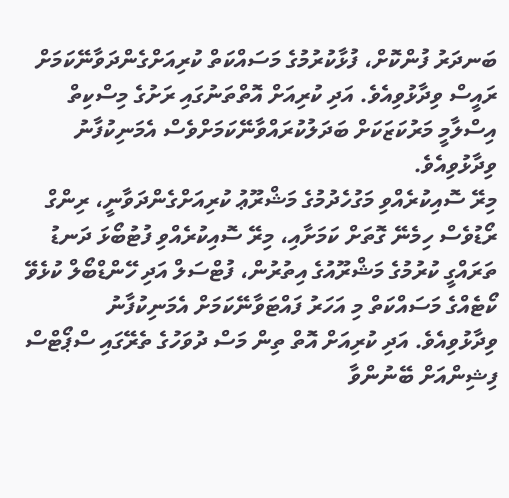ބަނދަރު ފުންކޮށް، ފުޅާކުރުމުގެ މަސައްކަތް ކުރިއަށްގެންދަވާނޭކަމަށް ރައީސް ވިދާޅުވިއެވެ. އަދި ކުރިއަށް އޮތްތަނުގައި ރަށުގެ މިސްކިތް އިސްލާމީ މަރުކަޒަކަށް ބަދަލުކުރައްވާނޭކަމަށްވެސް އެމަނިކުފާނު ވިދާޅުވިއެވެ.
މިރޭ ސޮއިކުރެއްވި މަގުހެދުމުގެ މަޝްރޫޢު ކުރިއަށްގެންދަވާނީ، ރިންގް ރޯޑުވެސް ހިމެނޭ ގޮތަށް ކަމަށާއި، މިރޭ ސޮއިކުރެއްވި ފުޓުބޯޅަ ދަނޑު ތަރައްގީ ކުރުމުގެ މަޝްރޫއުގެ އިތުރުން، ފުޓްސަލް އަދި ހޭންޑްބޯލް ކުޅެވޭ ކޯޓެއްގެ މަސައްކަތް މި އަހަރު ފައްޓަވާނޭކަމަށް އެމަނިކުފާނު ވިދާޅުވިއެވެ. އަދި ކުރިއަށް އޮތް ތިން މަސް ދުވަހުގެ ތެރޭގައި ސްޕޯޓްސް ފިޝިންއަށް ބޭނުންވާ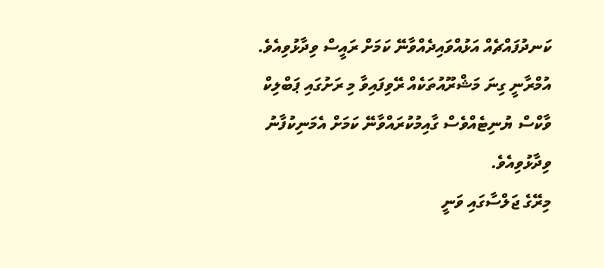ކަނދުފައްޗެއް އަޅުއްވައިދެއްވާނޭ ކަމަށް ރައީސް ވިދާޅުވިއެވެ.
އުމްރާނީ ގިނަ މަޝްރޫއުތަކެއް ރޭވިފައިވާ މި ރަށުގައި ޕަބްލިކް ވާކްސް ޔުނިޓެއްވެސް ގާއިމުކުރައްވާނޭ ކަމަށް އެމަނިކުފާނު ވިދާޅުވިއެވެ.
މިރޭގެ ޖަލްސާގައި ވަނީ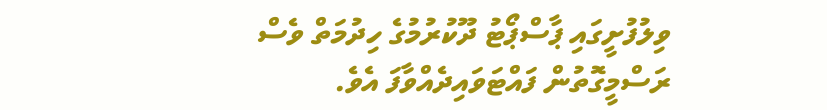ވިލުފުށީގައި ޕާސްޕޯޓު ދޫކުރުމުގެ ހިދުމަތް ވެސް ރަސްމީގޮތުން ފައްޓަވައިދެއްވާފަ އެވެ.